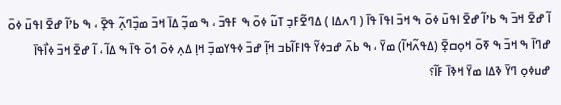ߊ߬ ߝߐ߫ ߞߏ߫ ߒ ߕߴߊ߬ ߝߐ߫ ߊߟߎ߫ ߦߋ߫ ߒ ߞߏ߫ ߊߟߊ߫ ߟߊ߫ ( ߣߍߡߊ ) ߡߣߐ߬ߓߏ߲ ߠߎ߬ ߦߋ߫ ߒ ߓߟߏ߫ ، ߒ ߘߏ߲߬ ߡߊ߫ ߞߏ߫ ߘߏ߲߰ߣߍ߲߬ ߟߐ߲߫ ، ߒ ߕߴߊ߬ ߝߐ߫ ߊߟߎ߫ ߦߋ߫ ߝߣߊ߫ ߒ ߞߏ߫ ߒ ߧߋ߫ ߞߋ߲ߛߐ߲߫ (ߡߟߍ߬ߞߊ߬) ߘߌ߫ ، ߒ ߕߍ߫ ߝߏߦߌ߬ ߟߊߓߊ߬ߕߏ ߞߊ߲߬ ߝߏ߫ ߦߟߌߘߏ߲߫ ߞߊ߲ ߡߍ߲ ߦߋ߫ ߗߋ߫ ߟߊ߫ ߒ ߡߊ߬ ، ߊ߬ ߝߐ߫ ߞߏ߫ ߦߊ߯ߟߊ߫ ߝߎߦߋ߲ ߣߌ߫ ߢߡߊ ߘߌ߫ ߞߢߊ߫ ߓߊ߬؟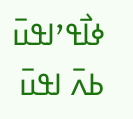ߦߊ߯ߟߴߊߟߎ߫ ߕߍ߫ ߊߟߎ߫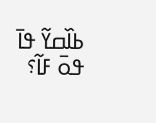ߕߊ߰ߛߌ߬ ߟߊ߫ ߟߋ߫ ߓߊ߬؟